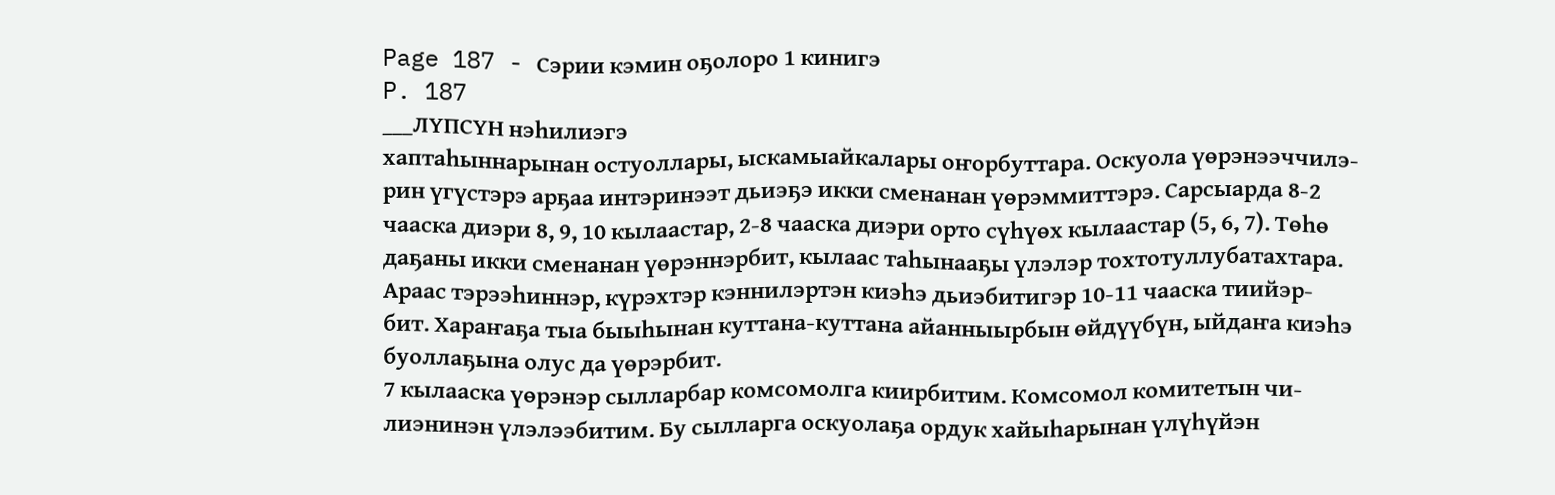Page 187 - Сэрии кэмин оҕолоро 1 кинигэ
P. 187
___ЛҮПСҮН нэһилиэгэ
хаптаһыннарынан остуоллары, ыскамыайкалары оҥорбуттара. Оскуола үөрэнээччилэ-
рин үгүстэрэ арҕаа интэринээт дьиэҕэ икки сменанан үөрэммиттэрэ. Сарсыарда 8-2
чааска диэри 8, 9, 10 кылаастар, 2-8 чааска диэри орто сүһүөх кылаастар (5, 6, 7). Төһө
даҕаны икки сменанан үөрэннэрбит, кылаас таһынааҕы үлэлэр тохтотуллубатахтара.
Араас тэрээһиннэр, күрэхтэр кэннилэртэн киэһэ дьиэбитигэр 10-11 чааска тиийэр-
бит. Хараҥаҕа тыа быыһынан куттана-куттана айанныырбын өйдүүбүн, ыйдаҥа киэһэ
буоллаҕына олус да үөрэрбит.
7 кылааска үөрэнэр сылларбар комсомолга киирбитим. Комсомол комитетын чи-
лиэнинэн үлэлээбитим. Бу сылларга оскуолаҕа ордук хайыһарынан үлүһүйэн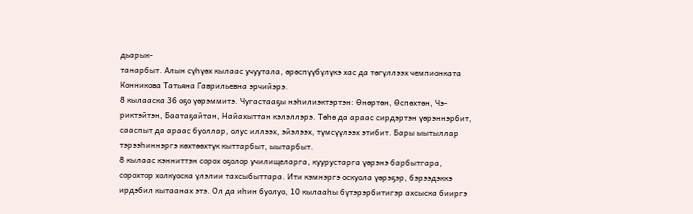дьарык-
танарбыт. Алын сүһүөх кылаас учуутала, өрөспүүбүлүкэ хас да төгүллээх чемпионката
Конникова Татьяна Гаврильевна эрчийэрэ.
8 кылааска 36 оҕо үөрэммитэ. Чугастааҕы нэһилиэктэртэн: Өнөртөн, Өспөхтөн, Чэ-
риктэйтэн, Баатаҕайтан, Найахыттан кэлэллэрэ. Төһө да араас сирдэртэн үөрэннэрбит,
сааспыт да араас буоллар, олус иллээх, эйэлээх, түмсүүлээх этибит. Бары ыытыллар
тэрээһиннэргэ көхтөөхтүк кыттарбыт, ыытарбыт.
8 кылаас кэнниттэн сорох оҕолор училищеларга, куурустарга үөрэнэ барбытгара,
сорохтор холкуоска үлэлии тахсыбыттара. Ити кэмнэргэ оскуола үөрэҕэр, бэрээдэккэ
ирдэбил кытаанах этэ. Ол да иһин буолуо, 10 кылааһы бүтэрэрбитигэр ахсыска бииргэ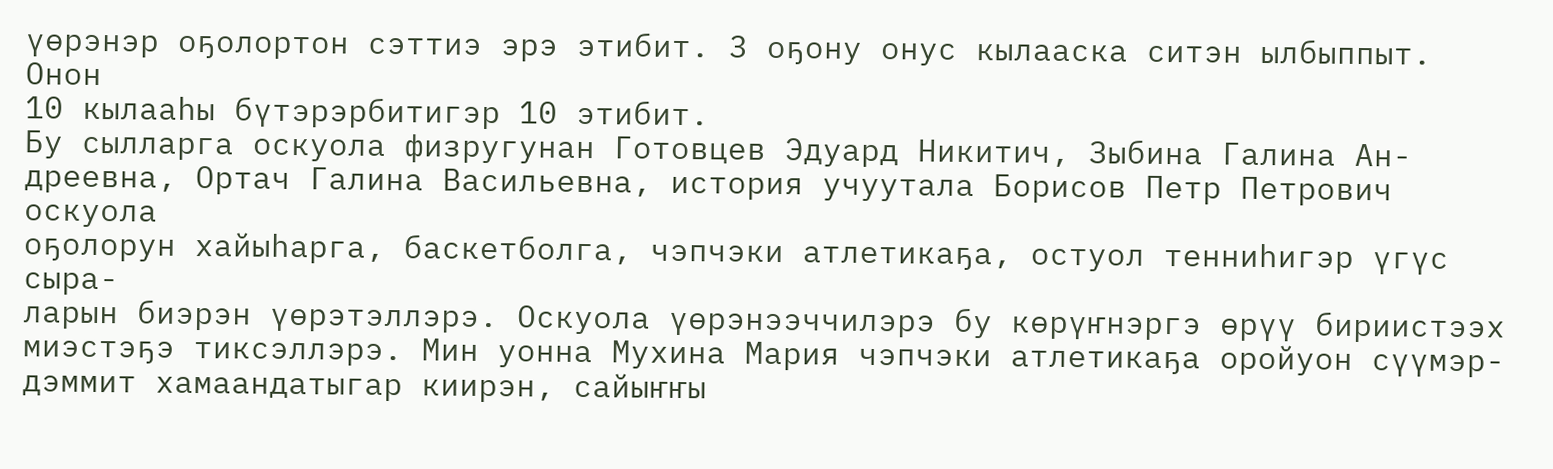үөрэнэр оҕолортон сэттиэ эрэ этибит. 3 оҕону онус кылааска ситэн ылбыппыт. Онон
10 кылааһы бүтэрэрбитигэр 10 этибит.
Бу сылларга оскуола физругунан Готовцев Эдуард Никитич, Зыбина Галина Ан-
дреевна, Ортач Галина Васильевна, история учуутала Борисов Петр Петрович оскуола
оҕолорун хайыһарга, баскетболга, чэпчэки атлетикаҕа, остуол тенниһигэр үгүс сыра-
ларын биэрэн үөрэтэллэрэ. Оскуола үөрэнээччилэрэ бу көрүҥнэргэ өрүү бириистээх
миэстэҕэ тиксэллэрэ. Мин уонна Мухина Мария чэпчэки атлетикаҕа оройуон сүүмэр-
дэммит хамаандатыгар киирэн, сайыҥҥы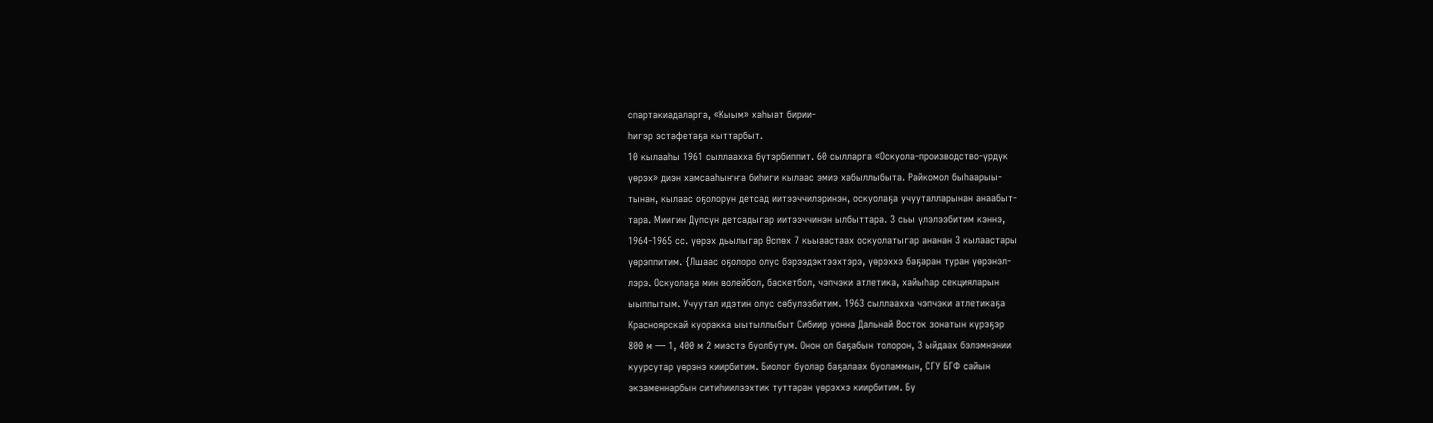спартакиадаларга, «Кыым» хаһыат бирии-
һигэр эстафетаҕа кыттарбыт.
10 кылааһы 1961 сыллаахха бүтэрбиппит. 60 сылларга «Оскуола-производство-үрдүк
үөрэх» диэн хамсааһыҥҥа биһиги кылаас эмиэ хабыллыбыта. Райкомол быһаарыы-
тынан, кылаас оҕолорун детсад иитээччилэринэн, оскуолаҕа учууталларынан анаабыт-
тара. Миигин Дүпсүн детсадыгар иитээччинэн ылбыттара. 3 сьы үлэлээбитим кэннэ,
1964-1965 сс. үөрэх дьылыгар Өспөх 7 кьыаастаах оскуолатыгар ананан 3 кылаастары
үөрэппитим. {Лшаас оҕолоро олус бэрээдэктээхтэрэ, үөрэххэ баҕаран туран үөрэнэл-
лэрэ. Оскуолаҕа мин волейбол, баскетбол, чэпчэки атлетика, хайыһар секцияларын
ыыппытым. Учуутал идэтин олус сөбулээбитим. 1963 сыллаахха чэпчэки атлетикаҕа
Красноярскай куоракка ыытыллыбыт Сибиир уонна Дальнай Восток зонатын күрэҕэр
800 м — 1, 400 м 2 миэстэ буолбутум. Онон ол баҕабын толорон, 3 ыйдаах бэлэмнэнии
куурсутар үөрэнэ киирбитим. Биолог буолар баҕалаах буоламмын, СГУ БГФ сайын
экзаменнарбын ситиһиилээхтик туттаран үөрэххэ киирбитим. Бу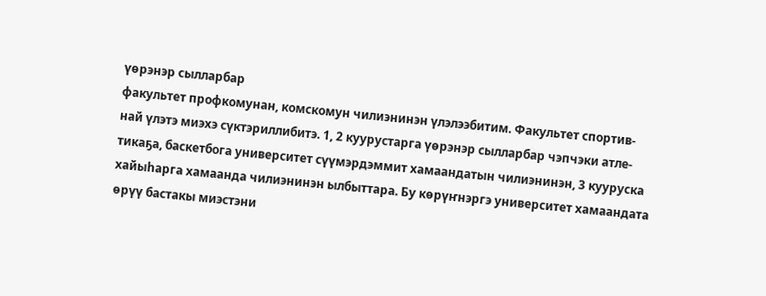үөрэнэр сылларбар
факультет профкомунан, комскомун чилиэнинэн үлэлээбитим. Факультет спортив-
най үлэтэ миэхэ сүктэриллибитэ. 1, 2 куурустарга үөрэнэр сылларбар чэпчэки атле-
тикаҕа, баскетбога университет сүүмэрдэммит хамаандатын чилиэнинэн, 3 кууруска
хайыһарга хамаанда чилиэнинэн ылбыттара. Бу көрүҥнэргэ университет хамаандата
өрүү бастакы миэстэни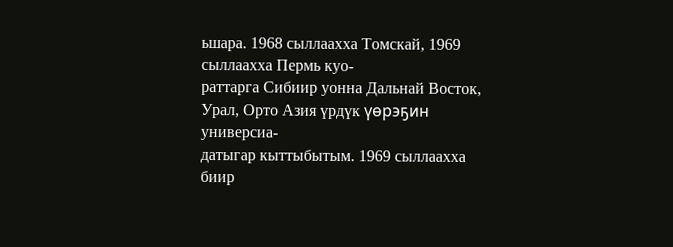ьшара. 1968 сыллаахха Томскай, 1969 сыллаахха Пермь куо-
раттарга Сибиир уонна Дальнай Восток, Урал, Орто Азия үрдүк үөрэҕин универсиа-
датыгар кыттыбытым. 1969 сыллаахха биир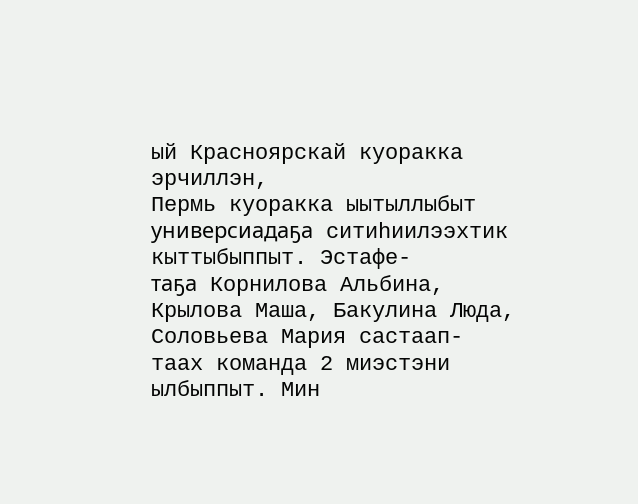ый Красноярскай куоракка эрчиллэн,
Пермь куоракка ыытыллыбыт универсиадаҕа ситиһиилээхтик кыттыбыппыт. Эстафе-
таҕа Корнилова Альбина, Крылова Маша, Бакулина Люда, Соловьева Мария састаап-
таах команда 2 миэстэни ылбыппыт. Мин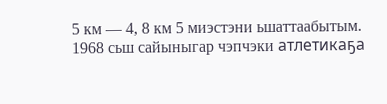5 км — 4, 8 км 5 миэстэни ьшаттаабытым.
1968 сьш сайыныгар чэпчэки атлетикаҕа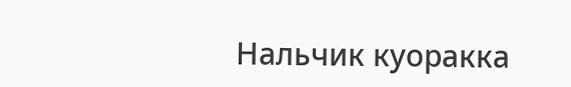Нальчик куоракка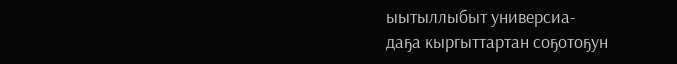ыытыллыбыт универсиа-
даҕа кыргыттартан соҕотоҕун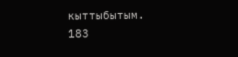кыттыбытым.
183